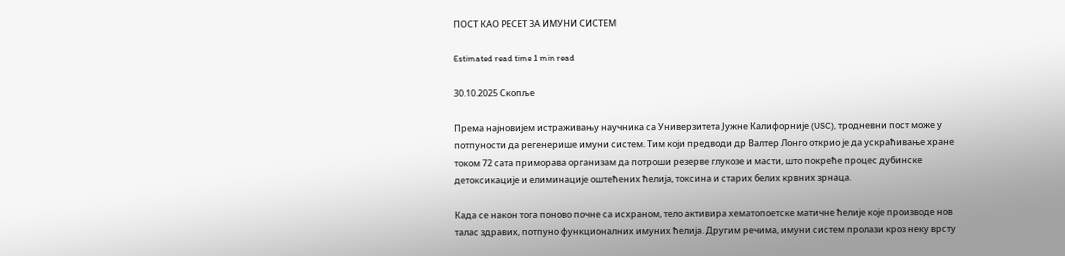ПОСТ КАО РЕСЕТ ЗА ИМУНИ СИСТЕМ

Estimated read time 1 min read

30.10.2025 Скопље

Према најновијем истраживању научника са Универзитета Јужне Калифорније (USC), тродневни пост може у потпуности да регенерише имуни систем. Тим који предводи др Валтер Лонго открио је да ускраћивање хране током 72 сата приморава организам да потроши резерве глукозе и масти, што покреће процес дубинске детоксикације и елиминације оштећених ћелија, токсина и старих белих крвних зрнаца.

Када се након тога поново почне са исхраном, тело активира хематопоетске матичне ћелије које производе нов талас здравих, потпуно функционалних имуних ћелија. Другим речима, имуни систем пролази кроз неку врсту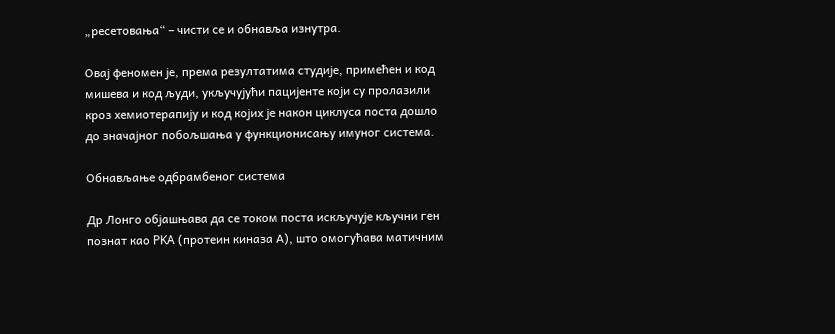„ресетовања“ – чисти се и обнавља изнутра.

Овај феномен је, према резултатима студије, примећен и код мишева и код људи, укључујући пацијенте који су пролазили кроз хемиотерапију и код којих је након циклуса поста дошло до значајног побољшања у функционисању имуног система.

Обнављање одбрамбеног система

Др Лонго објашњава да се током поста искључује кључни ген познат као PKA (протеин киназа А), што омогућава матичним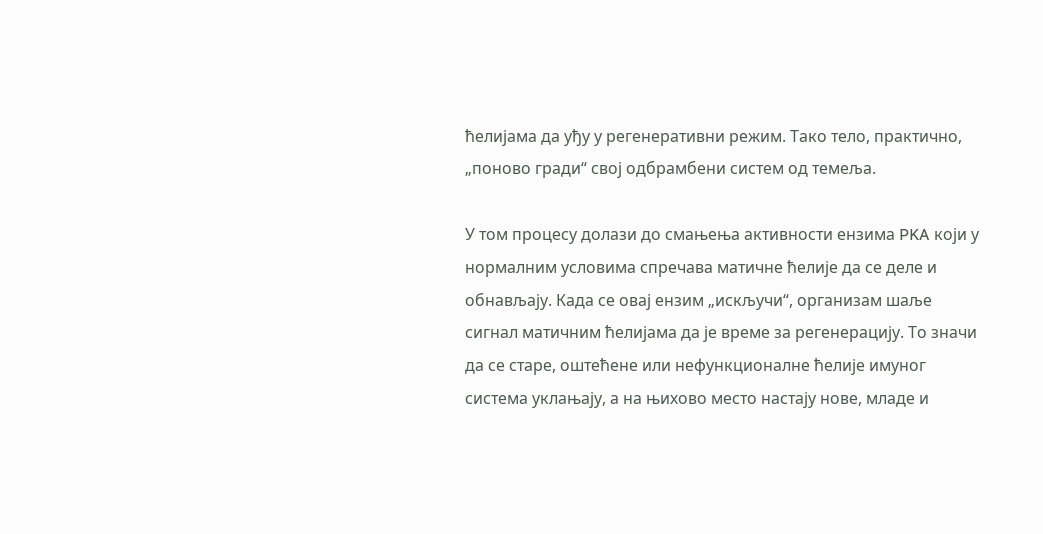ћелијама да уђу у регенеративни режим. Тако тело, практично, „поново гради“ свој одбрамбени систем од темеља.

У том процесу долази до смањења активности ензима PKA који у нормалним условима спречава матичне ћелије да се деле и обнављају. Када се овај ензим „искључи“, организам шаље сигнал матичним ћелијама да је време за регенерацију. То значи да се старе, оштећене или нефункционалне ћелије имуног система уклањају, а на њихово место настају нове, младе и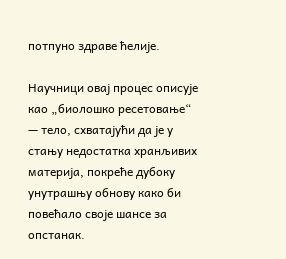потпуно здраве ћелије.

Научници овај процес описује као „биолошко ресетовање“ — тело, схватајући да је у стању недостатка хранљивих материја, покреће дубоку унутрашњу обнову како би повећало своје шансе за опстанак.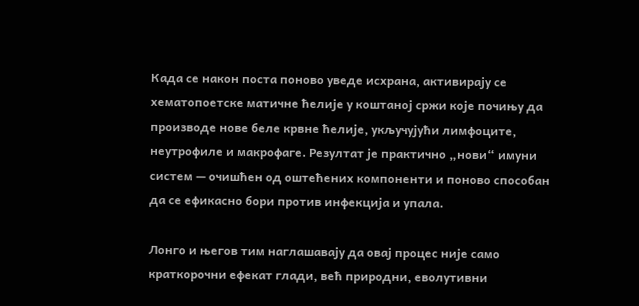Када се након поста поново уведе исхрана, активирају се хематопоетске матичне ћелије у коштаној сржи које почињу да производе нове беле крвне ћелије, укључујући лимфоците, неутрофиле и макрофаге. Резултат је практично „нови“ имуни систем — очишћен од оштећених компоненти и поново способан да се ефикасно бори против инфекција и упала.

Лонго и његов тим наглашавају да овај процес није само краткорочни ефекат глади, већ природни, еволутивни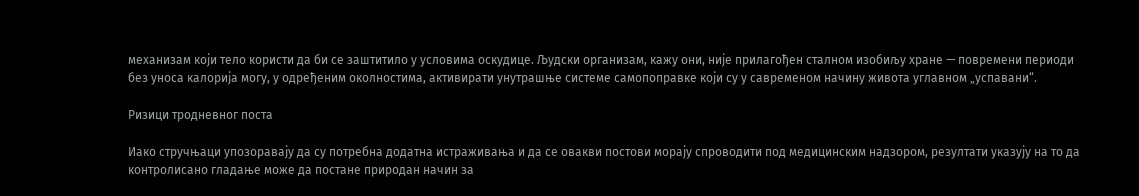механизам који тело користи да би се заштитило у условима оскудице. Људски организам, кажу они, није прилагођен сталном изобиљу хране — повремени периоди без уноса калорија могу, у одређеним околностима, активирати унутрашње системе самопоправке који су у савременом начину живота углавном „успавани“.

Ризици тродневног поста

Иако стручњаци упозоравају да су потребна додатна истраживања и да се овакви постови морају спроводити под медицинским надзором, резултати указују на то да контролисано гладање може да постане природан начин за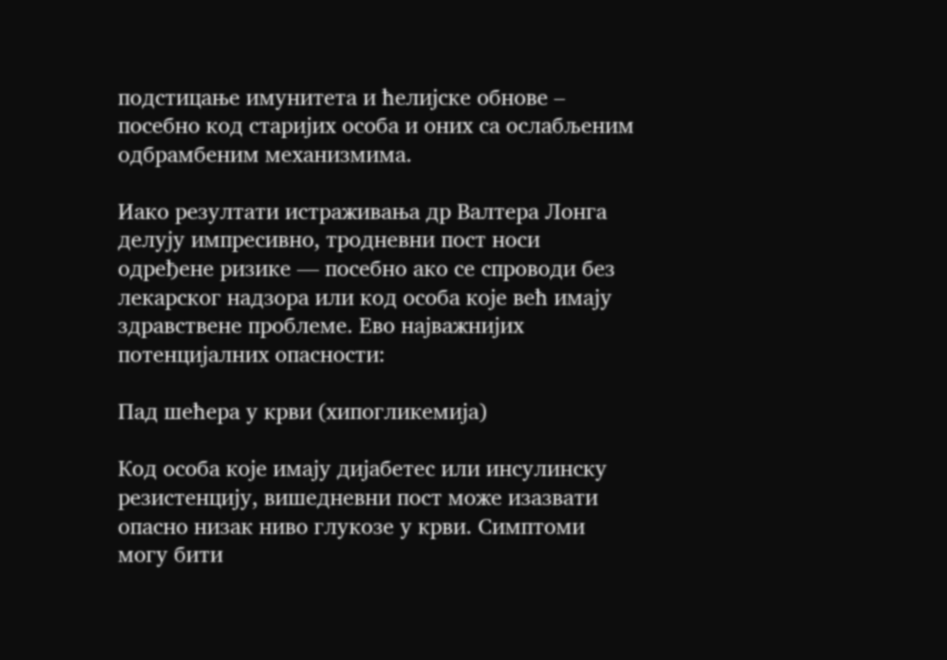подстицање имунитета и ћелијске обнове – посебно код старијих особа и оних са ослабљеним одбрамбеним механизмима.

Иако резултати истраживања др Валтера Лонга делују импресивно, тродневни пост носи одређене ризике — посебно ако се спроводи без лекарског надзора или код особа које већ имају здравствене проблеме. Ево најважнијих потенцијалних опасности:

Пад шећера у крви (хипогликемија)

Код особа које имају дијабетес или инсулинску резистенцију, вишедневни пост може изазвати опасно низак ниво глукозе у крви. Симптоми могу бити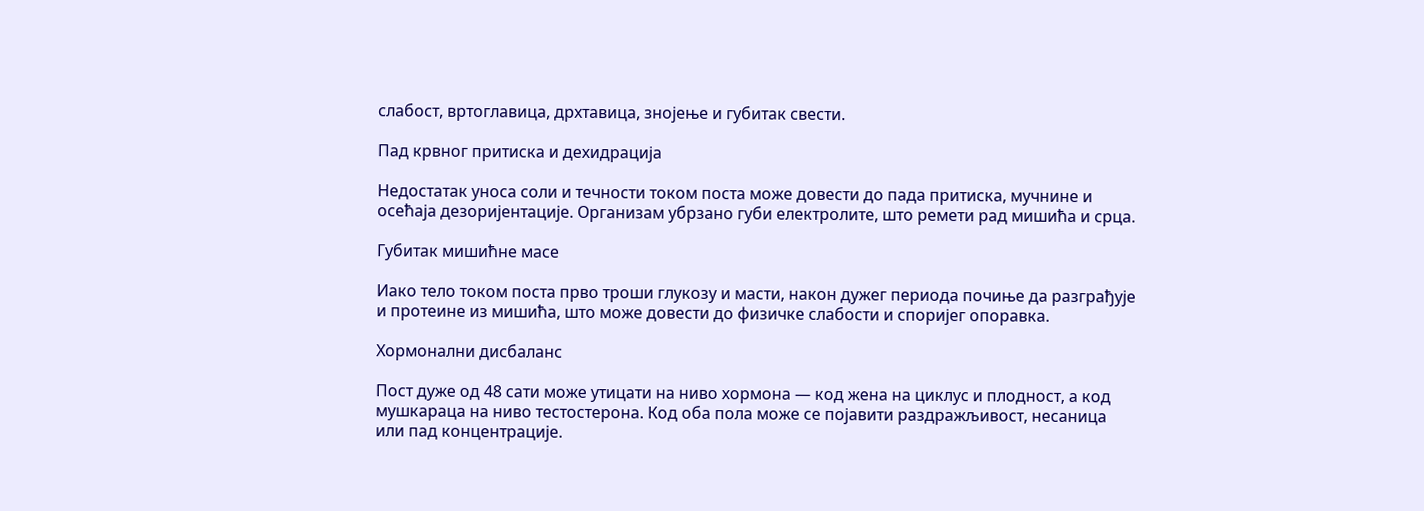слабост, вртоглавица, дрхтавица, знојење и губитак свести.

Пад крвног притиска и дехидрација

Недостатак уноса соли и течности током поста може довести до пада притиска, мучнине и осећаја дезоријентације. Организам убрзано губи електролите, што ремети рад мишића и срца.

Губитак мишићне масе

Иако тело током поста прво троши глукозу и масти, након дужег периода почиње да разграђује и протеине из мишића, што може довести до физичке слабости и споријег опоравка.

Хормонални дисбаланс

Пост дуже од 48 сати може утицати на ниво хормона — код жена на циклус и плодност, а код мушкараца на ниво тестостерона. Код оба пола може се појавити раздражљивост, несаница или пад концентрације.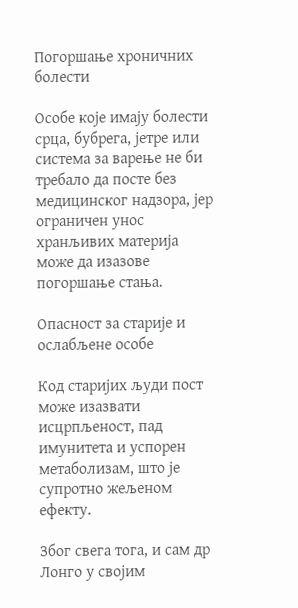Погоршање хроничних болести

Особе које имају болести срца, бубрега, јетре или система за варење не би требало да посте без медицинског надзора, јер ограничен унос хранљивих материја може да изазове погоршање стања.

Опасност за старије и ослабљене особе

Код старијих људи пост може изазвати исцрпљеност, пад имунитета и успорен метаболизам, што је супротно жељеном ефекту.

Због свега тога, и сам др Лонго у својим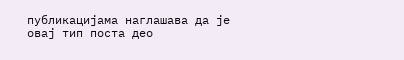публикацијама наглашава да је овај тип поста део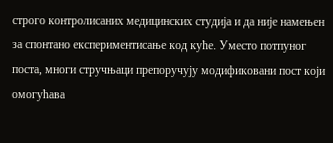строго контролисаних медицинских студија и да није намењен за спонтано експериментисање код куће. Уместо потпуног поста, многи стручњаци препоручују модификовани пост који омогућава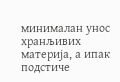минималан унос хранљивих материја, а ипак подстиче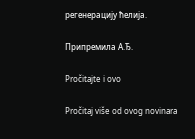регенерацију ћелија.

Припремила А.Ђ.

Pročitajte i ovo

Pročitaj više od ovog novinara